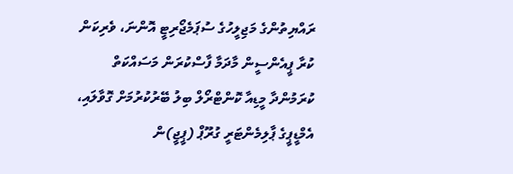ރައްޔިތުންގެ މަޖިލީހުގެ ސުޕަމެޖޯރިޓީ އޮންނަ، ވެރިކަން ކުރާ ޕީއެންސީން މާދަމާ ފާސްކުރަން މަސައްކަތް ކުރަމުންދާ މީޑިއާ ކޮންޓްރޯލް ބިލު ބޭރުކުރުމަށް ގޮވާލައި، އެމްޑީޕީގެ ޕާލިމެންޓަރީ ގުރޫޕް (ޕީޖީ)ން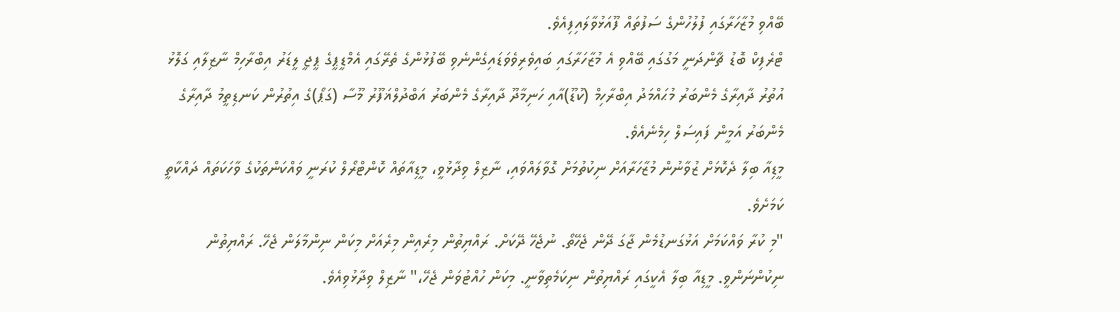ބޭއްވި މުޒާހަރާގައި ފުލުހުންގެ ސަފުތައް ފޫއަޅުވާލައިފިއެވެ.
ޓްރެފިކް ބޮޑު ޗާންދަނީ މަގުގައި ބޭއްވި އެ މުޒާހަރާގައި ބައިވެރިވެވަޑައިގެންނެވި ބޭފުޅުންގެ ތެރޭގައި އެމްޑީޕީގެ ޕީޖީ ލީޑަރު އިބްރާހިމް ނާޒިލާއި ގަލޮޅު އުތުރު ދާއިރާގެ މެންބަރު މުޙައްމަދު އިބްރާހިމް (ކުޑޫ)އާއި ހަނިމާދޫ ދާއިރާގެ މެންބަރު އަބްދުލްޣަފޫރު މޫސާ (ގަޕޯ)ގެ އިތުރުން ކަނޑިތީމު ދާއިރާގެ މެންބަރު އަމީން ފައިސަލް ހިމެނެއެވެ.
މީޑިއާ ބިލާ ދެކޮޅަށް ޒުވާނުން މުޒާހަރާއަށް ނިކުތުމަށް ގޮވާލައްވައި، ނާޒިލް ވިދާޅުވީ، މީޑިއާތައް ކޮންޓްރޯލް ކުރަނީ ވައްކަންތަކުގެ ވާހަކަތައް ދައްކާތީ ކަމަށެވެ.
"މި ކުރާ ވައްކަމަށް އަޅުގަނޑުމެން ޖާގަ ދޭން ޖެހޭތޯ. ނުޖެހޭ ދޭކަށް. ރައްޔިތުން މިރެއިން މިރެއަށް މިކަން ނިންމާލަން ޖެހޭ. ރައްޔިތުން ނިކުންނަންވީ. މީޑިއާ ބިލާ އެކީގައި ރައްޔިތުން ނިކަމެތިވާނީ. މިކަން ހުއްޓުވަން ޖެހޭ،" ނާޒިލް ވިދާޅުވިއެވެ.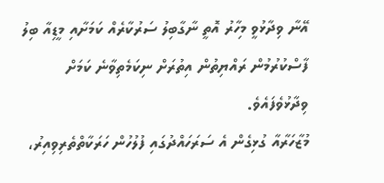އޭނާ ވިދާޅުވީ މިހާރު އޮތީ ނާގާބިލު ސަރުކާރެއް ކަމަށާއި މީޑިއާ ބިލު ފާސްކުރުމުން ރައްޔިތުން އިތުރަށް ނިކަމެތިވާނެ ކަމަށް ވިދާޅުވެފައެވެ.
މުޒާހަރާއާ ގުޅިގެން އެ ސަރަހައްދުގައި ފުލުހުން ހަރަކާތްތެރިވިއިރު،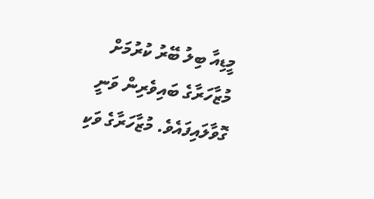މީޑިއާ ބިލު ބޭރު ކުރުމަށް މުޒާހަރާގެ ބައިވެރިން ވަނީ ގޮވާލައިފައެވެ. މުޒާހަރާގެ ވަކި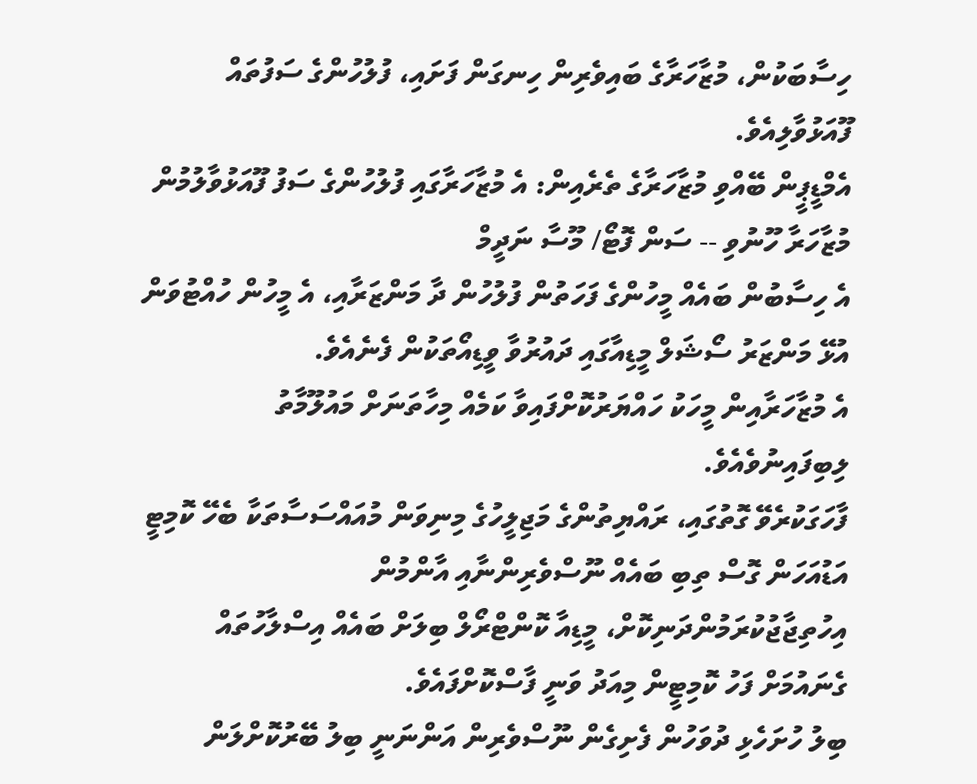ހިސާބަކުން، މުޒާހަރާގެ ބައިވެރިން ހިނގަން ފަށައި، ފުލުހުންގެ ސަފުތައް ފޫއަޅުވާލިއެވެ.
އެމްޑީޕީން ބޭއްވި މުޒާހަރާގެ ތެރެއިން: އެ މުޒާހަރާގައި ފުލުހުންގެ ސަފު ފޫއަޅުވާލުމުން މުޒާހަރާ ހޫނުވި -- ސަން ފޮޓޯ/ މޫސާ ނަދީމް
އެ ހިސާބުން ބައެއް މީހުންގެ ފަހަތުން ފުލުހުން ދާ މަންޒަރާއި، އެ މީހުން ހުއްޓުވަން އުޅޭ މަންޒަރު ސޯޝަލް މީޑިއާގައި ދައުރުވާ ވީޑިއޯތަކުން ފެނެއެވެ.
އެ މުޒާހަރާއިން މީހަކު ހައްޔަރުކޮށްފައިވާ ކަމެއް މިހާތަނަށް މައުލޫމާތު ލިބިފައިނުވެއެވެ.
ފާހަގަކުރެވޭ ގޮތުގައި، ރައްޔިތުންގެ މަޖިލީހުގެ މިނިވަން މުއައްސަސާތަކާ ބެހޭ ކޮމިޓީ އަޑުއަހަން ގޮސް ތިބި ބައެއް ނޫސްވެރިންނާއި އާންމުން އިހުތިޖާޖުކުރަމުންދަނިކޮށް، މީޑިއާ ކޮންޓްރޯލް ބިލަށް ބައެއް އިސްލާހުތައް ގެނައުމަށް ފަހު ކޮމިޓީން މިއަދު ވަނީ ފާސްކޮށްފައެވެ.
ބިލު ހުށަހެޅި ދުވަހުން ފެށިގެން ނޫސްވެރިން އަންނަނީ ބިލު ބޭރުކޮށްލަން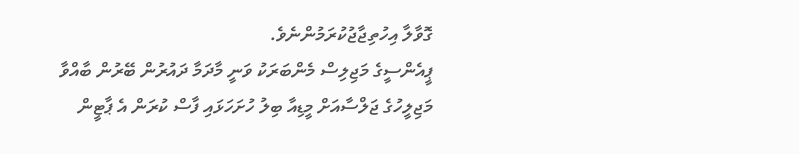ގޮވާލާ އިހުތިޖާޖުކުރަމުންނެވެ.
ޕީއެންސީގެ މަޖިލިސް މެންބަރަކު ވަނީ މާދަމާ ދައުރުން ބޭރުން ބާއްވާ މަޖިލީހުގެ ޖަލްސާއަށް މީޑިއާ ބިލު ހުށަހަޅައި ފާސް ކުރަން އެ ޕާޓީން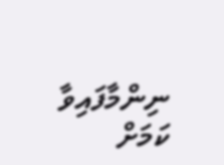ނިންމާފައިވާ ކަމަށް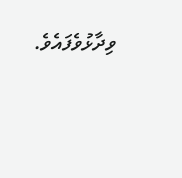ވިދާޅުވެފައެވެ.